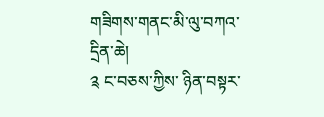གཟིགས་གནང་མི་ལུ་བཀའ་དྲིན་ཆེ།
༉ ང་བཅས་ཀྱིས་ ཉིན་བསྟར་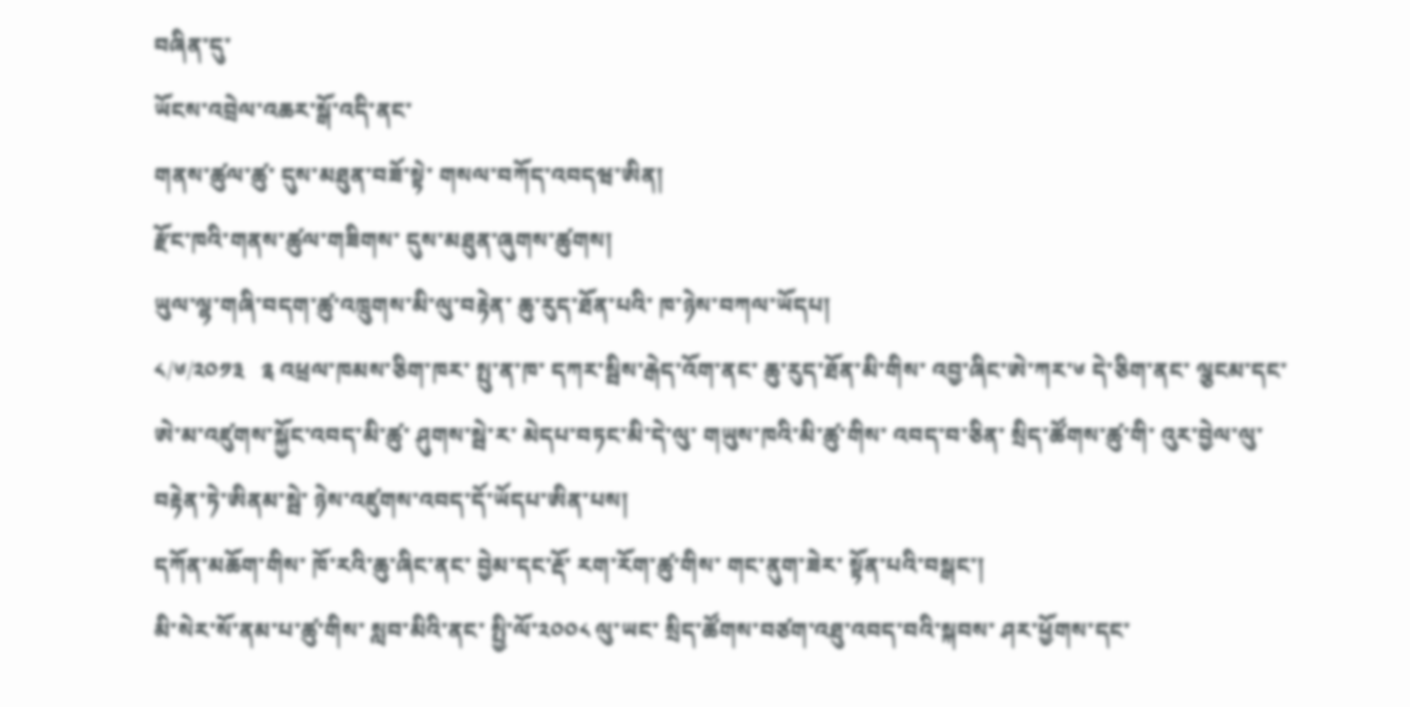བཞིན་དུ་
ཡོངས་འབྲེལ་འཆར་སྒོ་འདི་ནང་
གནས་ཚུལ་ཚུ་ དུས་མཐུན་བཟོ་སྟེ་ གསལ་བཀོད་འབདཝ་ཨིན།
རྫོང་ཁའི་གནས་ཚུལ་གཟིགས་ དུས་མཐུན་ཞུགས་ཚུགས།
ཡུལ་ལྷ་གཞི་བདག་ཚུ་འཁྲུགས་མི་ལུ་བརྟེན་ ཆུ་རུད་ཐོན་པའི་ ཁ་ཉེས་བཀལ་ཡོདཔ།
༨/༦/༢༠༡༣   ༉ འཕྲལ་ཁམས་ཅིག་ཁར་ སྤུ་ན་ཁ་ དཀར་སྦིས་རྒེད་འོག་ནང་ ཆུ་རུད་ཐོན་མི་གིས་ འབྱ་ཞིང་ཨེ་ཀར་༦ དེ་ཅིག་ནང་ ལྕངམ་དང་ ཨེ་མ་འཛུགས་སྐྱོང་འབད་མི་ཚུ་ ཤུགས་སྦེ་ར་ མེདཔ་བཏང་མི་དེ་ལུ་ གཡུས་ཁའི་མི་ཚུ་གིས་ འབད་བ་ཅིན་ སྲིད་ཚོགས་ཚུ་གི་ འུར་བྱེལ་ལུ་བརྟེན་ཏེ་ཨིནམ་སྦེ་ ཉེས་འཛུགས་འབད་དོ་ཡོདཔ་ཨིན་པས།
དཀོན་མཆོག་གིས་ ཁོ་རའི་ཆུ་ཞིང་ནང་ བྱེམ་དང་རྡོ་ རག་རོག་ཚུ་གིས་ གང་ནུག་ཟེར་ སྟོན་པའི་བསྒང་།
མི་སེར་སོ་ནམ་པ་ཚུ་གིས་ སླབ་མིའི་ནང་ སྤྱི་ལོ་༢༠༠༨ ལུ་ཡང་ སྲིད་ཚོགས་བཙག་འཐུ་འབད་བའི་སྐབས་ ཤར་ཕྱོགས་དང་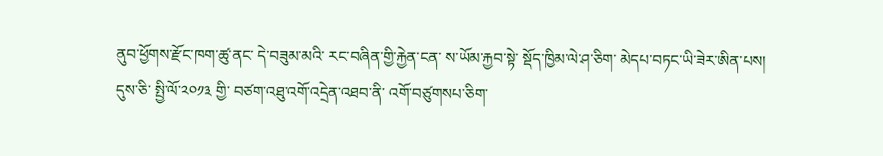ནུབ་ཕྱོགས་རྫོང་ཁག་ཚུ་ནང་ དེ་བཟུམ་མའི་ རང་བཞིན་གྱི་རྐྱེན་ངན་ ས་ཡོམ་རྐྱབ་སྟེ་ སྡོད་ཁྱིམ་ལེ་ཤ་ཅིག་ མེདཔ་བཏང་ཡི་ཟེར་ཨིན་པས།
དུས་ཅི་ སྤྱི་ལོ་༢༠༡༣ གྱི་ བཙག་འཐུ་འགོ་འདྲེན་འཐབ་ནི་ འགོ་བཙུགསཔ་ཅིག་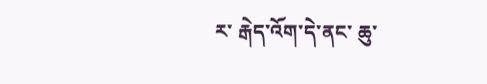ར་ རྒེད་འོག་དེ་ནང་ ཆུ་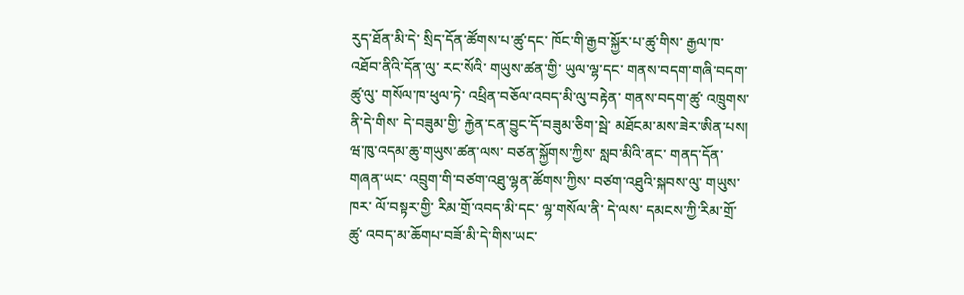རུད་ཐོན་མི་དེ་ སྲིད་དོན་ཚོགས་པ་ཚུ་དང་ ཁོང་གི་རྒྱབ་སྐྱོར་པ་ཚུ་གིས་ རྒྱལ་ཁ་འཐོབ་ནིའི་དོན་ལུ་ རང་སོའི་ གཡུས་ཚན་གྱི་ ཡུལ་ལྷ་དང་ གནས་བདག་གཞི་བདག་ཚུ་ལུ་ གསོལ་ཁ་ཕུལ་ཏེ་ འཕྲིན་བཅོལ་འབད་མི་ལུ་བརྟེན་ གནས་བདག་ཚུ་ འཁྲུགས་ནི་དེ་གིས་ དེ་བཟུམ་གྱི་ རྐྱེན་ངན་བྱུང་དོ་བཟུམ་ཅིག་སྦེ་ མཐོངམ་མས་ཟེར་ཨིན་པས།
ཝ་ཁུ་འདམ་ཆུ་གཡུས་ཚན་ལས་ བཙན་སྐྱོགས་ཀྱིས་ སླབ་མིའི་ནང་ གནད་དོན་གཞན་ཡང་ འབྲུག་གི་བཙག་འཐུ་ལྷན་ཚོགས་ཀྱིས་ བཙག་འཐུའི་སྐབས་ལུ་ གཡུས་ཁར་ ལོ་བསྟར་གྱི་ རིམ་གྲོ་འབད་མི་དང་ ལྷ་གསོལ་ནི་ དེ་ལས་ དམངས་ཀྱི་རིམ་གྲོ་ཚུ་ འབད་མ་ཆོགཔ་བཟོ་མི་དེ་གིས་ཡང་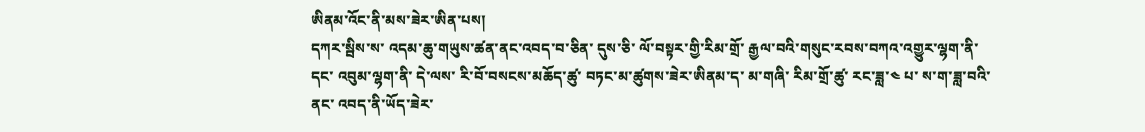ཨིནམ་འོང་ནི་མས་ཟེར་ཨིན་པས།
དཀར་སྦིས་ས་ འདམ་ཆུ་གཡུས་ཚན་ནང་འབད་བ་ཅིན་ དུས་ཅི་ ལོ་བསྟར་གྱི་རིམ་གྲོ་ རྒྱལ་བའི་གསུང་རབས་བཀའ་འགྱུར་ལྷག་ནི་དང་ འབུམ་ལྷག་ནི་ དེ་ལས་ རི་བོ་བསངས་མཆོད་ཚུ་ བཏང་མ་ཚུགས་ཟེར་ཨིནམ་ད་ མ་གཞི་ རིམ་གྲོ་ཚུ་ རང་ཟླ་༤ པ་ ས་ག་ཟླ་བའི་ནང་ འབད་ནི་ཡོད་ཟེར་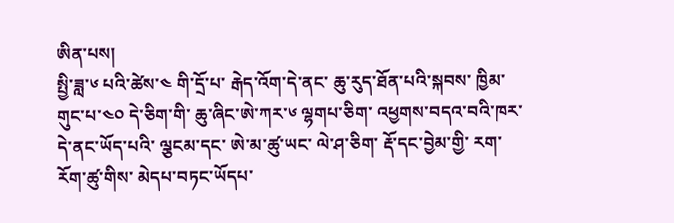ཨིན་པས།
སྤྱི་ཟླ་༦ པའི་ཚེས་༤ གི་དྲོ་པ་ རྒེད་འོག་དེ་ནང་ ཆུ་རུད་ཐོན་པའི་སྐབས་ ཁྱིམ་གུང་པ་༤༠ དེ་ཅིག་གི་ ཆུ་ཞིང་ཨེ་ཀར་༦ ལྷགཔ་ཅིག་ འཕྱགས་བདའ་བའི་ཁར་ དེ་ནང་ཡོད་པའི་ ལྕངམ་དང་ ཨེ་མ་ཚུ་ཡང་ ལེ་ཤ་ཅིག་ རྡོ་དང་བྱེམ་གྱི་ རག་རོག་ཚུ་གིས་ མེདཔ་བཏང་ཡོདཔ་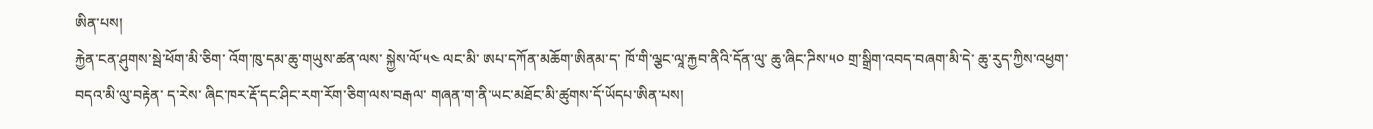ཨིན་པས།
རྐྱེན་ངན་ཤུགས་སྦེ་ཕོག་མི་ཅིག་ འོག་ཁུ་དམ་ཆུ་གཡུས་ཚན་ལས་ སྐྱེས་ལོ་༥༤ ལང་མི་ ཨཔ་དཀོན་མཆོག་ཨིནམ་ད་ ཁོ་གི་ལྕང་ལཱ་རྐྱབ་ནིའི་དོན་ལུ་ ཆུ་ཞིང་ཌིས་༥༠ གྲ་སྒྲིག་འབད་བཞག་མི་དེ་ ཆུ་རུད་ཀྱིས་འཕྱག་བདའ་མི་ལུ་བརྟེན་ ད་རེས་ ཞིང་ཁར་རྡོ་དང་ཤིང་རག་རོག་ཅིག་ལས་བརྒལ་ གཞན་ག་ནི་ཡང་མཐོང་མི་ཚུགས་དོ་ཡོདཔ་ཨིན་པས།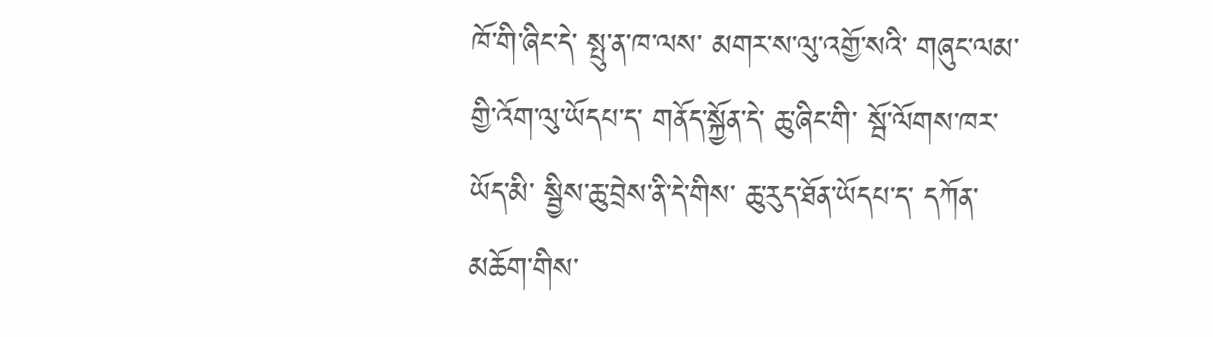ཁོ་གི་ཞིང་དེ་ སྤུ་ན་ཁ་ལས་ མགར་ས་ལུ་འགྱོ་སའི་ གཞུང་ལམ་གྱི་འོག་ལུ་ཡོདཔ་ད་ གནོད་སྐྱོན་དེ་ ཆུ་ཞིང་གི་ སྦོ་ལོགས་ཁར་ཡོད་མི་ སྦྱིས་ཆུ་བྲེས་ནི་དེ་གིས་ ཆུ་རུད་ཐོན་ཡོདཔ་ད་ དཀོན་མཆོག་གིས་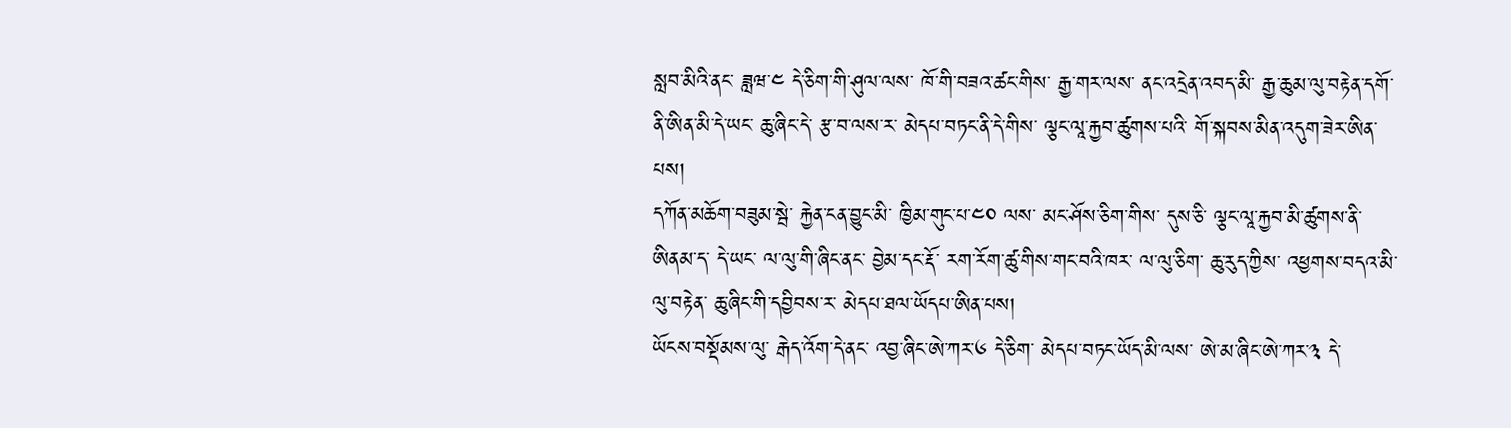སླབ་མིའི་ནང་ ཟླཝ་༤ དེ་ཅིག་གི་ཤུལ་ལས་ ཁོ་གི་བཟའ་ཚང་གིས་ རྒྱ་གར་ལས་ ནང་འདྲེན་འབད་མི་ རྒྱ་ཆུམ་ལུ་བརྟེན་དགོ་ནི་ཨིན་མི་དེ་ཡང་ ཆུ་ཞིང་དེ་ རྩ་བ་ལས་ར་ མེདཔ་བཏང་ནི་དེ་གིས་ ལྕང་ལཱ་རྐྱབ་ཚུགས་པའི་ གོ་སྐབས་མིན་འདུག་ཟེར་ཨིན་པས།
དཀོན་མཆོག་བཟུམ་སྦེ་ རྐྱེན་ངན་བྱུང་མི་ ཁྱིམ་གུང་པ་༤༠ ལས་ མང་ཤོས་ཅིག་གིས་ དུས་ཅི་ ལྕང་ལཱ་རྐྱབ་མི་ཚུགས་ནི་ཨིནམ་ད་ དེ་ཡང་ ལ་ལུ་གི་ཞིང་ནང་ བྱེམ་དང་རྡོ་ རག་རོག་ཚུ་གིས་གང་བའི་ཁར་ ལ་ལུ་ཅིག་ ཆུ་རུད་ཀྱིས་ འཕྱགས་བདའ་མི་ལུ་བརྟེན་ ཆུ་ཞིང་གི་དབྱིབས་ར་ མེདཔ་ཐལ་ཡོདཔ་ཨིན་པས།
ཡོངས་བསྡོམས་ལུ་ རྒེད་འོག་དེ་ནང་ འབྱ་ཞིང་ཨེ་ཀར་༦ དེ་ཅིག་ མེདཔ་བཏང་ཡོད་མི་ལས་ ཨེ་མ་ཞིང་ཨེ་ཀར་༣ དེ་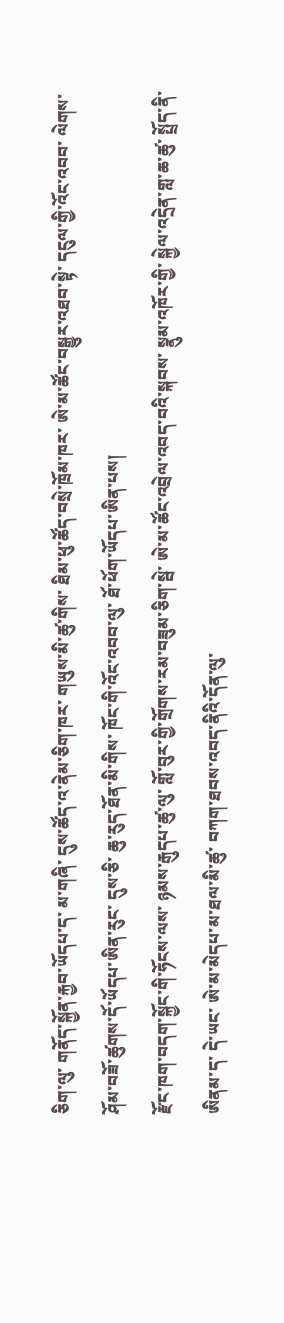ཅིག་ལུ་ གནོད་སྐྱོན་རྐྱབ་ཡོདཔ་ད་ མ་གཞི་ དུས་ཚོད་འ་ནེམ་ཅིག་ཁར་ གཡུས་མི་ཚུ་གིས་ ཐིམ་ཕུ་ཚོད་བསྲེ་ཁྲོམ་ཁར་ ཨེ་མ་ཚོང་བསྒྱུར་འཐབ་སྟེ་ དངུལ་གྱི་འོང་འབབ་ ལེགས་ཤོམ་བཟོ་ཚུགས་དོ་ཡོདཔ་ཨིན་རུང་ དུས་ཅི་ ཆུ་རུད་ཐོན་མི་གིས་ ཁོང་གི་འོང་འབབ་ལུ་ ཐོ་ཕོག་ཡོདཔ་ཨིན་པས།
རྫོང་ཁག་བདག་སྐྱོང་གི་ཧོངས་ལས་ ཉམས་རྒུདཔ་ཚུ་ལུ་ གློ་བུར་གྱི་གྲོགས་རམ་བཟུམ་ཅིག་སྦེ་ ཨེ་མ་ཚོང་འབྲེལ་འབད་བའི་སྐབས་ སྣུམ་འཁོར་གྱི་ སྐྱེལ་འདྲེན་གླ་ཆ་ཚུ་ སྤྲོད་ནི་ཨིནམ་ད་ དེ་ཡང་ ཨེ་མ་མེདཔ་མ་ཐལ་མི་ཚུ་ བཀག་ཐབས་འབད་ནིའི་དོན་ལུ་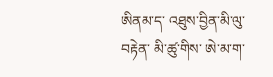ཨིནམ་ད་ འཐུས་བྱིན་མི་ལུ་བརྟེན་ མི་ཚུ་གིས་ ཨེ་མ་ག་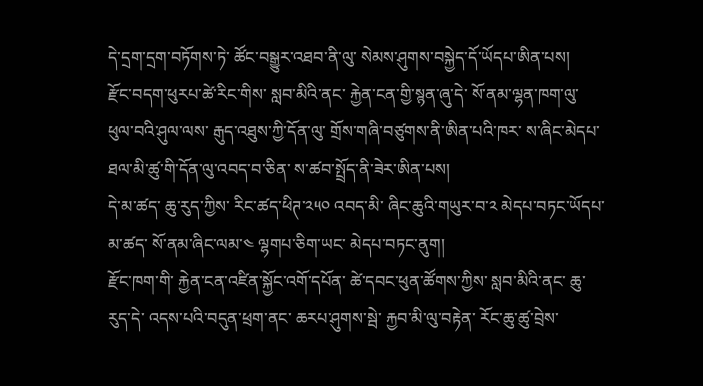དེ་དྲག་དྲག་བཏོགས་ཏེ་ ཚོང་བསྒྱུར་འཐབ་ནི་ལུ་ སེམས་ཤུགས་བསྐྱེད་དོ་ཡོདཔ་ཨིན་པས།
རྫོང་བདག་ཕུརཔ་ཚེ་རིང་གིས་ སླབ་མིའི་ནང་ རྐྱེན་ངན་གྱི་སྙན་ཞུ་དེ་ སོ་ནམ་ལྷན་ཁག་ལུ་ ཕུལ་བའི་ཤུལ་ལས་ རྒུད་འཐུས་ཀྱི་དོན་ལུ་ གྲོས་གཞི་བཙུགས་ནི་ཨིན་པའི་ཁར་ ས་ཞིང་མེདཔ་ཐལ་མི་ཚུ་གི་དོན་ལུ་འབད་བ་ཅིན་ ས་ཚབ་སྤྲོད་ནི་ཟེར་ཨིན་པས།
དེ་མ་ཚད་ ཆུ་རུད་ཀྱིས་ རིང་ཚད་ཕིཊ་༢༥༠ འབད་མི་ ཞིང་ཆུའི་གཡུར་བ་༢ མེདཔ་བཏང་ཡོདཔ་མ་ཚད་ སོ་ནམ་ཞིང་ལམ་༤ ལྷགཔ་ཅིག་ཡང་ མེདཔ་བཏང་ནུག།
རྫོང་ཁག་གི་ རྐྱེན་ངན་འཛིན་སྐྱོང་འགོ་དཔོན་ ཚེ་དབང་ཕུན་ཚོགས་ཀྱིས་ སླབ་མིའི་ནང་ ཆུ་རུད་དེ་ འདས་པའི་བདུན་ཕྲག་ནང་ ཆརཔ་ཤུགས་སྦེ་ རྐྱབ་མི་ལུ་བརྟེན་ རོང་ཆུ་ཚུ་བྲེས་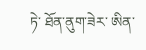ཏེ་ ཐོན་ནུག་ཟེར་ ཨིན་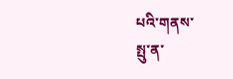པའི་གནས་
སྤུ་ན་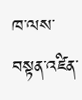ཁ་ལས་ བསྟན་འཛིན་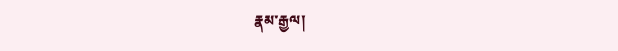རྣམ་རྒྱལ།